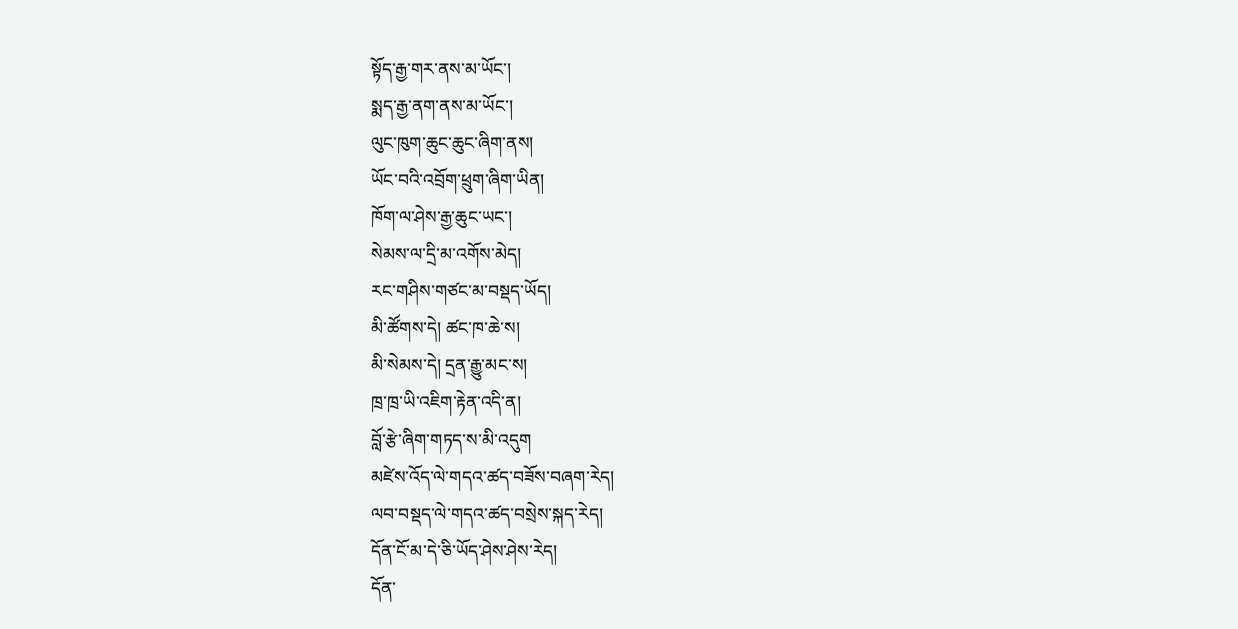སྟོད་རྒྱ་གར་ནས་མ་ཡོང་།
སྨད་རྒྱ་ནག་ནས་མ་ཡོང་།
ལུང་ཁུག་ཆུང་ཆུང་ཞིག་ནས།
ཡོང་བའི་འབྲོག་ཕྲུག་ཞིག་ཡིན།
ཁོག་ལ་ཤེས་རྒྱ་ཆུང་ཡང་།
སེམས་ལ་དྲི་མ་འགོས་མེད།
རང་གཤིས་གཙང་མ་བསྡད་ཡོད།
མི་ཚོགས་དེ། ཚང་ཁ་ཆེ་ས།
མི་སེམས་དེ། དྲན་རྒྱུ་མང་ས།
ཁྲ་ཁྲ་ཡི་འཇིག་རྟེན་འདི་ན།
བློ་རྩེ་ཞིག་གཏད་ས་མི་འདུག
མཛེས་འོད་ལེ་གདའ་ཚད་བཟོས་བཞག་རེད།
ལབ་བསྡད་ལེ་གདའ་ཚད་བསྲེས་སྐད་རེད།
དོན་ངོ་མ་དེ་ཅི་ཡོད་ཤེས་ཤེས་རེད།
དོན་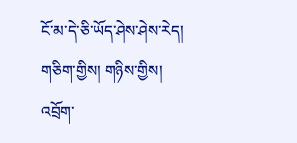ངོ་མ་དེ་ཅི་ཡོད་ཤེས་ཤེས་རེད།
གཅིག་གྱིས། གཉིས་གྱིས།
འབྲོག་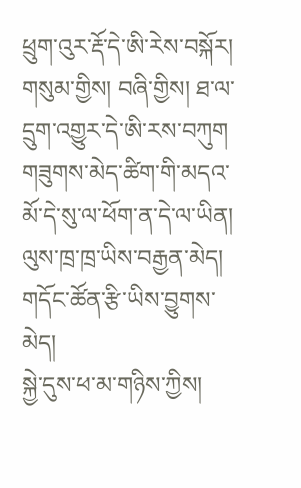ཕྲུག་འུར་རྡོ་དེ་ཨི་རེས་བསྐོར།
གསུམ་གྱིས། བཞི་གྱིས། ཐ་ལ་དྲུག་འགྱུར་དེ་ཨི་རས་བཀུག
གཟུགས་མེད་ཚིག་གི་མདའ་མོ་དེ་སུ་ལ་ཕོག་ན་དེ་ལ་ཡིན།
ལུས་ཁྲ་ཁྲ་ཡིས་བརྒྱན་མེད།
གདོང་ཚོན་རྩི་ཡིས་བྱུགས་མེད།
སྐྱེ་དུས་ཕ་མ་གཉིས་ཀྱིས།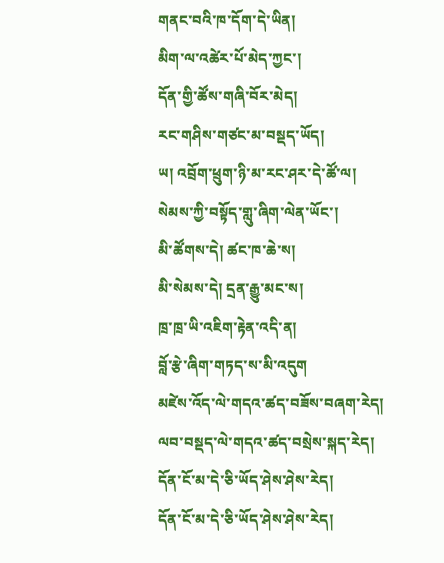གནང་བའི་ཁ་དོག་དེ་ཡིན།
མིག་ལ་འཚེར་པོ་མེད་ཀྱང་།
དོན་གྱི་ཚོས་གཞི་བོར་མེད།
རང་གཤིས་གཙང་མ་བསྡད་ཡོད།
ཡ། འབྲོག་ཕྲུག་ཉི་མ་རང་ཤར་དེ་ཚོ་ལ།
སེམས་ཀྱི་བསྟོད་གླུ་ཞིག་ལེན་ཡོང་།
མི་ཚོགས་དེ། ཚང་ཁ་ཆེ་ས།
མི་སེམས་དེ། དྲན་རྒྱུ་མང་ས།
ཁྲ་ཁྲ་ཡི་འཇིག་རྟེན་འདི་ན།
བློ་རྩེ་ཞིག་གཏད་ས་མི་འདུག
མཛེས་འོད་ལེ་གདའ་ཚད་བཟོས་བཞག་རེད།
ལབ་བསྡད་ལེ་གདའ་ཚད་བསྲེས་སྐད་རེད།
དོན་ངོ་མ་དེ་ཅི་ཡོད་ཤེས་ཤེས་རེད།
དོན་ངོ་མ་དེ་ཅི་ཡོད་ཤེས་ཤེས་རེད།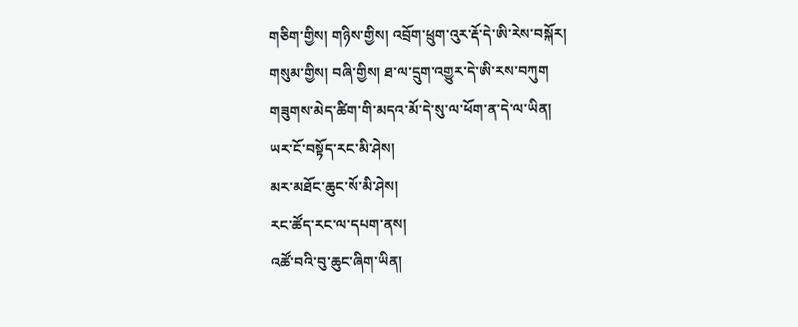གཅིག་གྱིས། གཉིས་གྱིས། འབྲོག་ཕྲུག་འུར་རྡོ་དེ་ཨི་རེས་བསྐོར།
གསུམ་གྱིས། བཞི་གྱིས། ཐ་ལ་དྲུག་འགྱུར་དེ་ཨི་རས་བཀུག
གཟུགས་མེད་ཚིག་གི་མདའ་མོ་དེ་སུ་ལ་ཕོག་ན་དེ་ལ་ཡིན།
ཡར་ངོ་བསྟོད་རང་མི་ཤེས།
མར་མཐོང་ཆུང་སོ་མི་ཤེས།
རང་ཚོད་རང་ལ་དཔག་ནས།
འཚོ་བའི་བུ་ཆུང་ཞིག་ཡིན།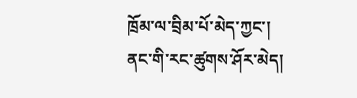ཁྲོམ་ལ་བྲིམ་པོ་མེད་ཀྱང་།
ནང་གི་རང་ཚུགས་ཤོར་མེད།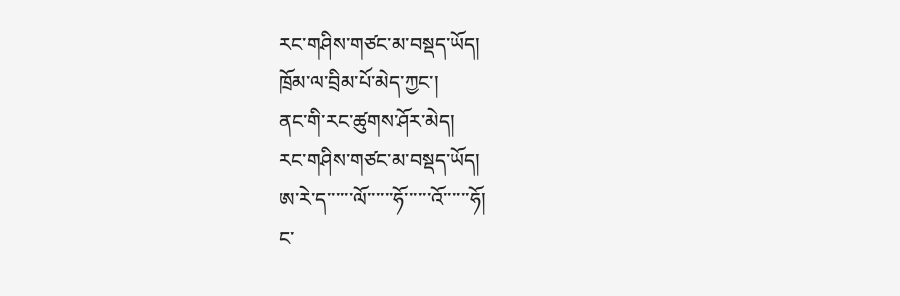རང་གཤིས་གཙང་མ་བསྡད་ཡོད།
ཁྲོམ་ལ་བྲིམ་པོ་མེད་ཀྱང་།
ནང་གི་རང་ཚུགས་ཤོར་མེད།
རང་གཤིས་གཙང་མ་བསྡད་ཡོད།
ཨ་རེ་ད་་་་་་ལོ་་་་་་ཧོ་་་་་་འོ་་་་་་ཧོ།
ང་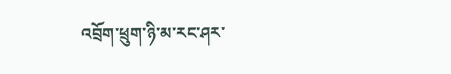འབྲོག་ཕྲུག་ཉི་མ་རང་ཤར་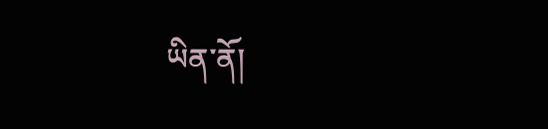ཡིན་ནོ།